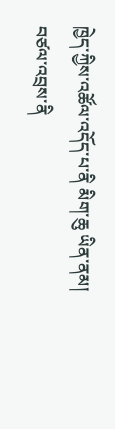ཁྱེད་ཀྱིས་འཚོལ་འདོད་པ་ནི མིག་ཆུ ཡིན་ནམ།
བཙལ་འབྲས་ནི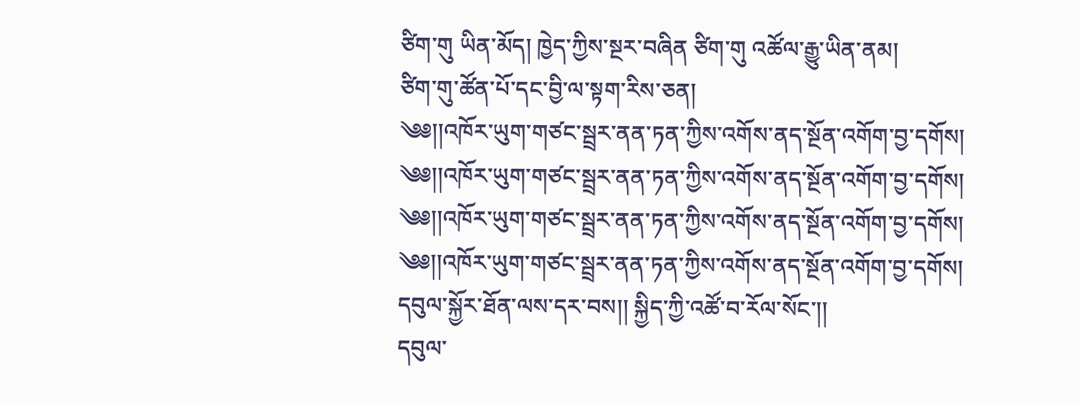ཙིག་གུ ཡིན་མོད། ཁྱེད་ཀྱིས་སྔར་བཞིན ཙིག་གུ འཚོལ་རྒྱུ་ཡིན་ནམ།
ཙིག་གུ་ཚོན་པོ་དང་བྱི་ལ་སྟག་རིས་ཅན།
༄༅།།འཁོར་ཡུག་གཙང་སྦྲར་ནན་ཏན་ཀྱིས་འགོས་ནད་སྔོན་འགོག་བྱ་དགོས།
༄༅།།འཁོར་ཡུག་གཙང་སྦྲར་ནན་ཏན་ཀྱིས་འགོས་ནད་སྔོན་འགོག་བྱ་དགོས།
༄༅།།འཁོར་ཡུག་གཙང་སྦྲར་ནན་ཏན་ཀྱིས་འགོས་ནད་སྔོན་འགོག་བྱ་དགོས།
༄༅།།འཁོར་ཡུག་གཙང་སྦྲར་ནན་ཏན་ཀྱིས་འགོས་ནད་སྔོན་འགོག་བྱ་དགོས།
དབུལ་སྐྱོར་ཐོན་ལས་དར་བས།། སྐྱིད་ཀྱི་འཚོ་བ་རོལ་སོང་།།
དབུལ་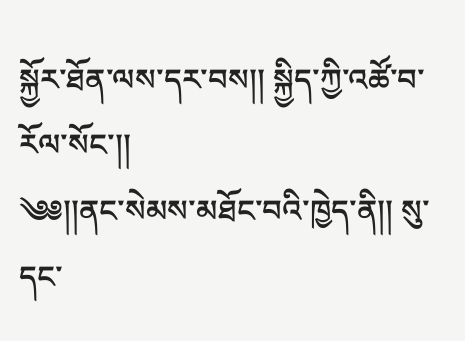སྐྱོར་ཐོན་ལས་དར་བས།། སྐྱིད་ཀྱི་འཚོ་བ་རོལ་སོང་།།
༄༅།།ནང་སེམས་མཐོང་བའི་ཁྱེད་ནི།། སུ་དང་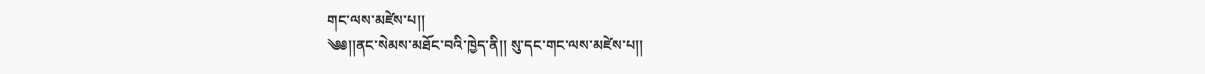གང་ལས་མཛེས་པ།།
༄༅།།ནང་སེམས་མཐོང་བའི་ཁྱེད་ནི།། སུ་དང་གང་ལས་མཛེས་པ།།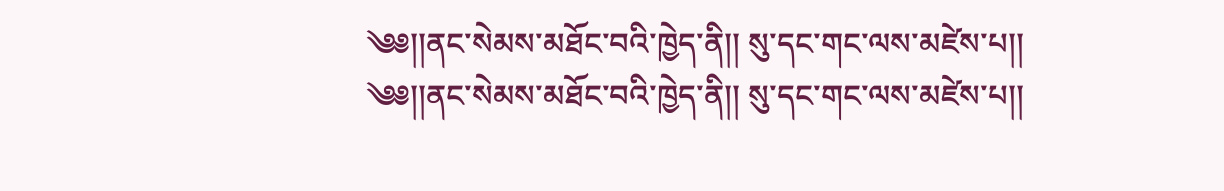༄༅།།ནང་སེམས་མཐོང་བའི་ཁྱེད་ནི།། སུ་དང་གང་ལས་མཛེས་པ།།
༄༅།།ནང་སེམས་མཐོང་བའི་ཁྱེད་ནི།། སུ་དང་གང་ལས་མཛེས་པ།།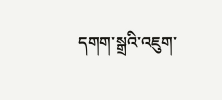དགག་སྒྲའི་འཇུག་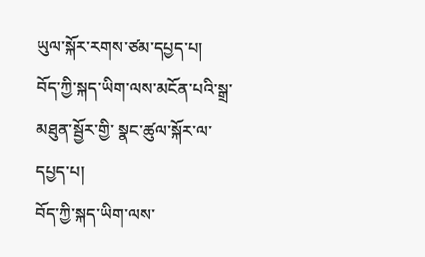ཡུལ་སྐོར་རགས་ཙམ་དཔྱད་པ།
བོད་ཀྱི་སྐད་ཡིག་ལས་མངོན་པའི་སྒྲ་མཐུན་སྦྱོར་གྱི་ སྣང་ཚུལ་སྐོར་ལ་དཔྱད་པ།
བོད་ཀྱི་སྐད་ཡིག་ལས་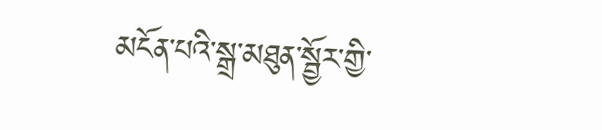མངོན་པའི་སྒྲ་མཐུན་སྦྱོར་གྱི་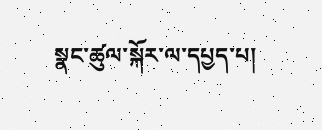སྣང་ཚུལ་སྐོར་ལ་དཔྱད་པ།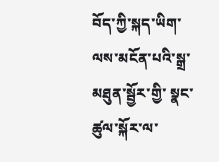བོད་ཀྱི་སྐད་ཡིག་ལས་མངོན་པའི་སྒྲ་མཐུན་སྦྱོར་གྱི་ སྣང་ཚུལ་སྐོར་ལ་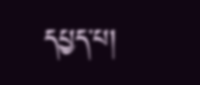དཔྱད་པ།